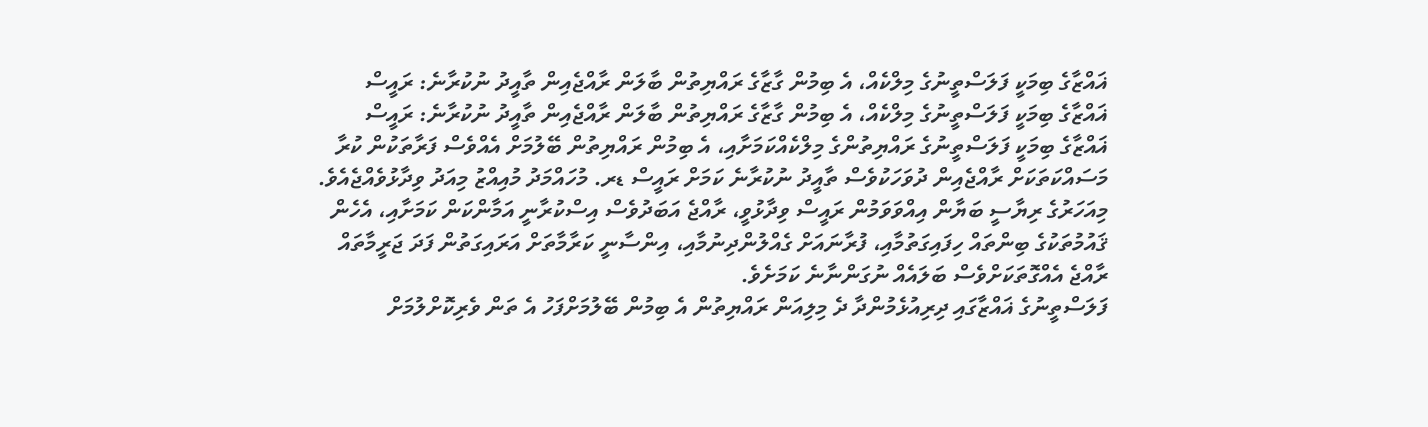ޣައްޒާގެ ބިމަކީ ފަލަސްތީނުގެ މިލްކެއް، އެ ބިމުން ގާޒާގެ ރައްޔިތުން ބާލަން ރާއްޖެއިން ތާއީދު ނުކުރާނެ: ރައީސް
ޣައްޒާގެ ބިމަކީ ފަލަސްތީނުގެ މިލްކެއް، އެ ބިމުން ގާޒާގެ ރައްޔިތުން ބާލަން ރާއްޖެއިން ތާއީދު ނުކުރާނެ: ރައީސް
ޣައްޒާގެ ބިމަކީ ފަލަސްތީނުގެ ރައްޔިތުންގެ މިލްކެއްކަމަށާއި، އެ ބިމުން ރައްޔިތުން ބޭލުމަށް އެއްވެސް ފަރާތަކުން ކުރާ މަސައްކަތަކަށް ރާއްޖެއިން ދުވަހަކުވެސް ތާއީދު ނުކުރާނެ ކަމަށް ރައީސް ޑރ. މުހައްމަދު މުއިއްޒު މިއަދު ވިދާޅުވެއްޖެއެވެ. މިއަހަރުގެ ރިޔާސީ ބަޔާން އިއްވަވަމުން ރައީސް ވިދާޅުވީ، ރާއްޖެ އަބަދުވެސް އިސްކުރާނީ އަމާންކަން ކަމަށާއި، އެހެން ޤައުމުތަކުގެ ބިންތައް ހިފައިގަތުމާއި، ފުރާނައަށް ގެއްލުންދިނުމާއި، އިންސާނީ ކަރާމާތަށް އަރައިގަތުން ފަދަ ޖަރީމާތައް ރާއްޖެ އެއްގޮތަކަށްވެސް ބަލައެއް ނުގަންނާނެ ކަމަށެވެ.
ފަލަސްތީނުގެ ޣައްޒާގައި ދިރިއުޅެމުންދާ ދެ މިލިއަން ރައްޔިތުން އެ ބިމުން ބޭލުމަށްފަހު އެ ތަން ވެރިކޮށްލުމަށް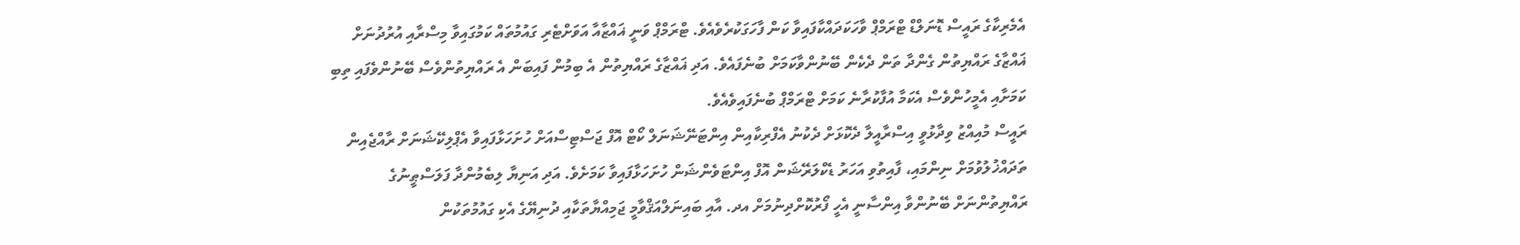އެމެރިކާގެ ރައީސް ޑޮނަލްޑް ޓްރަމްޕް ވާހަކަދައްކާފައިވާ ކަން ފާހަގަކުރެވެއެވެ. ޓްރަމްޕް ވަނީ ޣައްޒާއާ އަވަށްޓެރި ގައުމުތައް ކަމުގައިވާ މިސްރާއި އުރުދުނަށް ޣައްޒާގެ ރައްޔިތުން ގެންދާ ތަން ދެކެން ބޭނުންވާކަމަށް ބުނެފައެވެ. އަދި ޣައްޒާގެ ރައްޔިތުން އެ ބިމުން ފައިބަން އެ ރައްޔިތުންވެސް ބޭނުންވެފައި ތިބި ކަމަށާއި އެމީހުންވެސް އެކަމާ އުފާކުރާނެ ކަމަށް ޓްރަމްޕް ބުނެފައިވެއެވެ.
ރައީސް މުއިއްޒު ވިދާޅުވީ އިސްރާއީލާ ދެކޮޅަށް ދެކުނު އެފްރިކާއިން އިންޓަނޭޝަނަލް ކޯޓް އޮފް ޖަސްޓިސްއަށް ހުށަހަޅާފައިވާ އެޕްލިކޭޝަނަށް ރާއްޖެއިން ތަދައްޚުލުވުމަށް ނިންމައި، ފާއިތުވި އަހަރު ޑެކްލަރޭޝަން އޮފް އިންޓަވެންޝަން ހުށަހަޅާފައިވާ ކަމަށެވެ. އަދި އަނިޔާ ލިބެމުންދާ ފަލަސްޠީނުގެ ރައްޔިތުންނަށް ބޭނުންވާ އިންސާނީ އެހީ ފޯރުކޮށްދިނުމަށް އދ. އާއި ބައިނަލްއަޤްވާމީ ޖަމިއްޔާތަކާއި ދުނިޔޭގެ އެކި ގައުމުތަކުން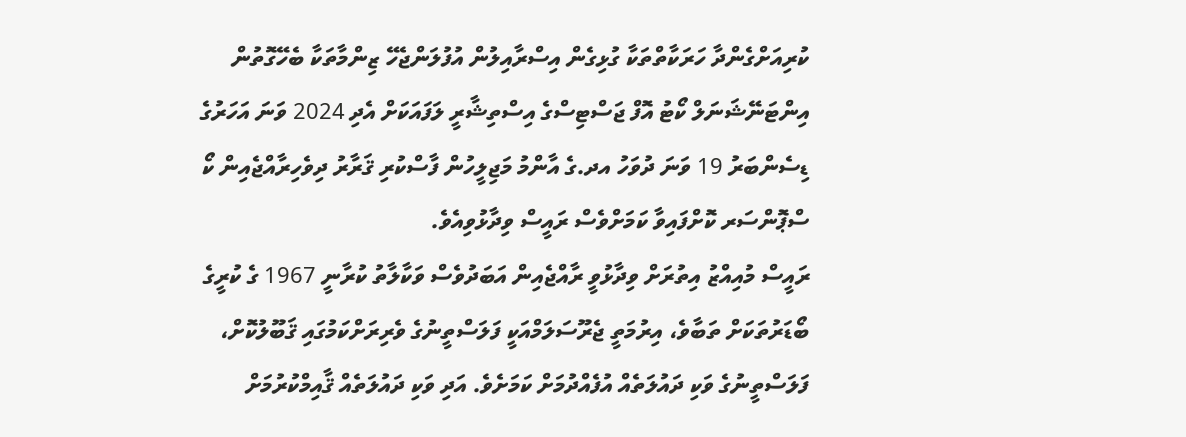ކުރިއަށްގެންދާ ހަރަކާތްތަކާ ގުޅިގެން އިސްރާއިލުން އުފުލަންޖެހޭ ޒިންމާތަކާ ބެހޭގޮތުން އިންޓަނޭޝަނަލް ކޯޓު އޮފް ޖަސްޓިސްގެ އިސްތިޝާރީ ލަފައަކަށް އެދި 2024 ވަނަ އަހަރުގެ ޑިސެންބަރު 19 ވަނަ ދުވަހު އދ.ގެ އާންމު މަޖިލީހުން ފާސްކުރި ޤަރާރު ދިވެހިރާއްޖެއިން ކޯ ސްޕޮންސަރ ކޮށްފައިވާ ކަމަށްވެސް ރައީސް ވިދާޅުވިއެވެ.
ރައީސް މުއިއްޒު އިތުރަށް ވިދާޅުވީ ރާއްޖެއިން އަބަދުވެސް ވަކާލާތު ކުރާނީ 1967 ގެ ކުރީގެ ބޯޑަރުތަކަށް ތަބާވެ، އިރުމަތީ ޖެރޫސަލަމްއަކީ ފަލަސްތީނުގެ ވެރިރަށްކަމުގައި ޤަބޫލުކޮށް، ފަލަސްތީނުގެ ވަކި ދައުލަތެއް އުފެއްދުމަށް ކަމަށެވެ. އަދި ވަކި ދައުލަތެއް ޤާއިމްކުރުމަށް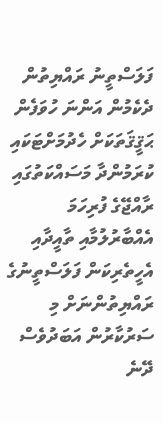ފަލަސްތީނު ރައްޔިތުން ދެކެމުން އަންނަ ހުވަފެން ޙަޤީޤަތަކަށް ހެދުމަށްޓަކައި ކުރަމުންދާ މަސައްކަތުގައި ރާއްޖޭގެ ފުރިހަމަ އެއްބާރުލުމާއި ތާއީދާއި އެހީތެރިކަން ފަލަސްތީނުގެ ރައްޔިތުންނަށް މި ސަރުކާރުން އަބަދުވެސް ދޭނެ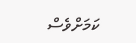ކަމަށްވެސް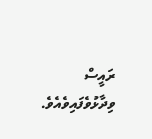ރައީސް ވިދާޅުވެފައިވެއެވެ.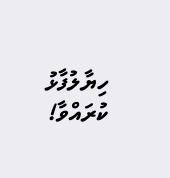ހިޔާލުފާޅު ކުރައްވާ!